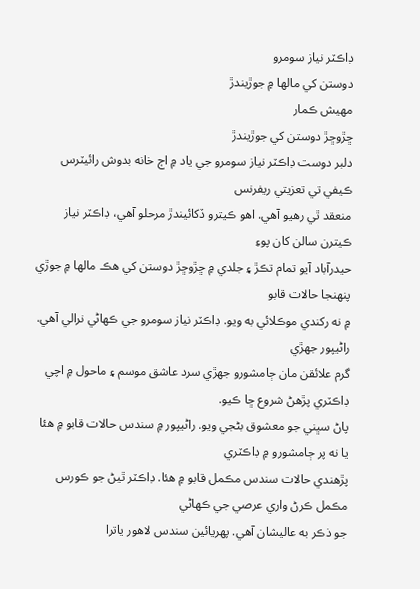ڊاڪٽر نياز سومرو
دوستن کي مالها ۾ جوڙيندڙ
مهيش ڪمار
ڇڙوڇڙ دوستن کي جوڙيندڙ
دلبر دوست ڊاڪٽر نياز سومرو جي ياد ۾ اڄ خانه بدوش رائيٽرس ڪيفي تي تعزيتي ريفرنس
منعقد ٿي رهيو آهي. اهو ڪيترو ڏکائيندڙ مرحلو آهي، ڊاڪٽر نياز ڪيترن سالن کان پوءِ
حيدرآباد آيو تمام تڪڙ ۽ جلدي ۾ ڇڙوڇڙ دوستن کي هڪ مالها ۾ جوڙي پنهنجا حالات قابو
۾ نه رکندي موڪلائي به ويو. ڊاڪٽر نياز سومرو جي ڪهاڻي نرالي آهي. راڻيپور جهڙي
گرم علائقن مان ڄامشورو جهڙي سرد عاشق موسم ۽ ماحول ۾ اچي ڊاڪٽري پڙهڻ شروع ڇا ڪيو.
پاڻ سڀني جو معشوق بڻجي ويو. راڻيپور ۾ سندس حالات قابو ۾ هئا يا نه پر ڄامشورو ۾ ڊاڪٽري
پڙهندي حالات سندس مڪمل قابو ۾ هئا. ڊاڪٽر ٿيڻ جو ڪورس مڪمل ڪرڻ واري عرصي جي ڪهاڻي
جو ذڪر به عاليشان آهي. پهريائين سندس لاهور ياترا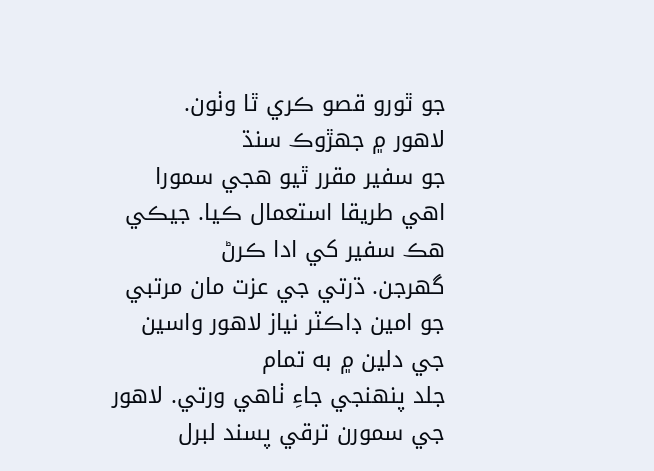جو ٿورو قصو ڪري ٿا وٺون.
لاهور ۾ جهڙوڪ سنڌ
جو سفير مقرر ٿيو هجي سمورا اهي طريقا استعمال ڪيا. جيڪي هڪ سفير کي ادا ڪرڻ
گهرجن. ڌرتي جي عزت مان مرتبي جو امين ڊاڪٽر نياز لاهور واسين جي دلين ۾ به تمام
جلد پنهنجي جاءِ ٺاهي ورتي. لاهور جي سمورن ترقي پسند لبرل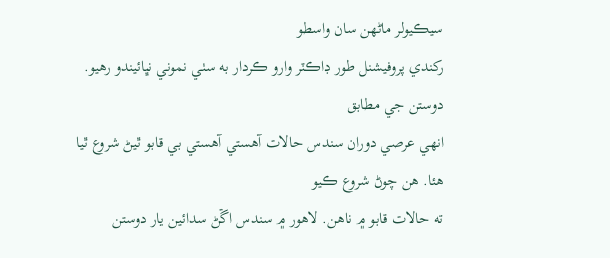سيڪيولر ماڻهن سان واسطو
رکندي پروفيشنل طور ڊاڪٽر وارو ڪردار به سٺي نموني نڀائيندو رهيو. دوستن جي مطابق
انهي عرصي دوران سندس حالات آهستي آهستي بي قابو ٿيڻ شروع ٿيا هئا. هن چوڻ شروع ڪيو
ته حالات قابو ۾ ناهن. لاهور ۾ سندس اڱڻ سدائين يار دوستن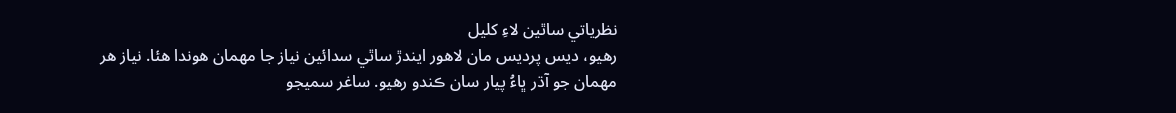نظرياتي ساٿين لاءِ کليل
رهيو، ديس پرديس مان لاهور ايندڙ ساٿي سدائين نياز جا مهمان هوندا هئا. نياز هر
مهمان جو آڌر ڀاءُ پيار سان ڪندو رهيو. ساغر سميجو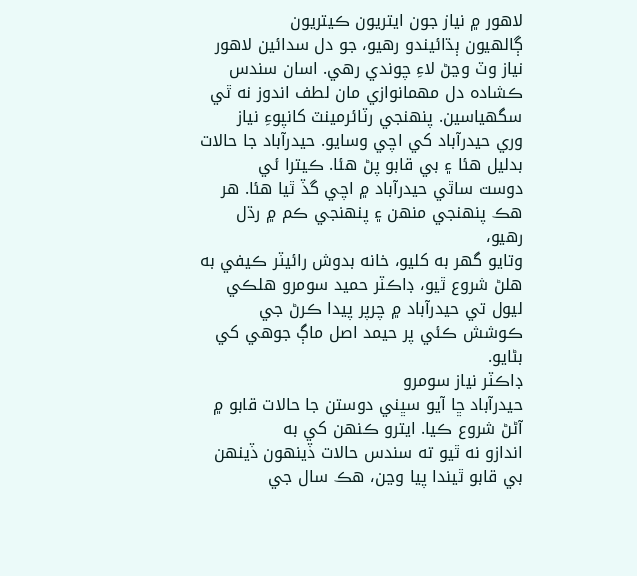لاهور ۾ نياز جون ايتريون ڪيتريون
ڳالهيون ٻڌائيندو رهيو، جو دل سدائين لاهور نياز وٽ وڃڻ لاءِ چوندي رهي. اسان سندس
ڪشاده دل مهمانوازي مان لطف اندوز نه ٿي سگهياسين. پنهنجي رٽائرمينٽ کانپوءِ نياز
وري حيدرآباد کي اچي وسايو. حيدرآباد جا حالات بدليل هئا ۽ بي قابو پڻ هئا. ڪيترا ئي
دوست ساٿي حيدرآباد ۾ اچي گڏ ٿيا هئا. هر هڪ پنهنجي منهن ۽ پنهنجي ڪم ۾ رڌل رهيو،
وتايو گهر به کليو، خانه بدوش رائيٽر ڪيفي به هلڻ شروع ٿيو، ڊاڪٽر حميد سومرو هلڪي
ليول تي حيدرآباد ۾ چرپر پيدا ڪرڻ جي ڪوشش ڪئي پر حيمد اصل ماڳ جوهي کي بڻايو.
ڊاڪٽر نياز سومرو
حيدرآباد ڇا آيو سڀني دوستن جا حالات قابو ۾ آڻڻ شروع ڪيا. ايترو ڪنهن کي به
اندازو نه ٿيو ته سندس حالات ڏينهون ڏينهن بي قابو ٿيندا پيا وڃن، هڪ سال جي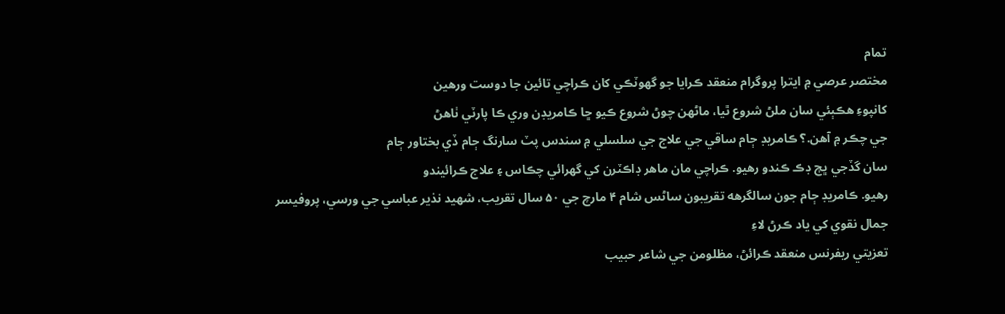تمام
مختصر عرصي ۾ ايترا پروگرام منعقد ڪرايا جو گهوٽڪي کان ڪراچي تائين جا دوست ورهين
کانپوءِ هڪٻئي سان ملڻ شروع ٿيا، ماڻهن چوڻ شروع ڪيو ڇا ڪامريڊن وري ڪا پارٽي ٺاهڻ
جي چڪر ۾ آهن.؟ ڪامريڊ ڄام ساقي جي علاج جي سلسلي ۾ سندس پٽ سارنگ ڄام ڏي بختاور ڄام
سان گڏجي ڀڄ ڊڪ ڪندو رهيو. ڪراچي مان ماهر ڊاڪٽرن کي گهرائي چڪاس ۽ علاج ڪرائيندو
رهيو. ڪامريڊ ڄام جون سالگرهه تقريبون ساڻس شام ۴ مارچ جي ۵۰ سال تقريب، شهيد نذير عباسي جي ورسي، پروفيسر جمال نقوي کي ياد ڪرڻ لاءِ
تعزيتي ريفرنس منعقد ڪرائڻ، مظلومن جي شاعر حبيب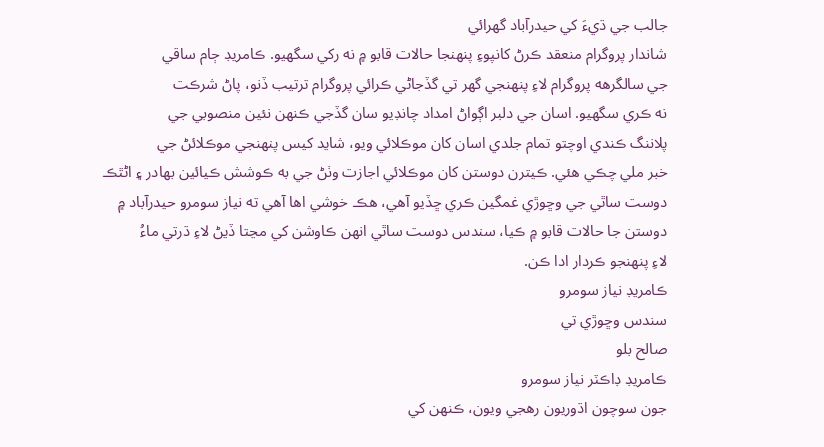جالب جي ڌيءَ کي حيدرآباد گهرائي
شاندار پروگرام منعقد ڪرڻ کانپوءِ پنهنجا حالات قابو ۾ نه رکي سگهيو. ڪامريڊ ڄام ساقي
جي سالگرهه پروگرام لاءِ پنهنجي گهر تي گڏجاڻي ڪرائي پروگرام ترتيب ڏنو، پاڻ شرڪت
نه ڪري سگهيو. اسان جي دلبر اڳواڻ امداد چانڊيو سان گڏجي ڪنهن نئين منصوبي جي
پلاننگ ڪندي اوچتو تمام جلدي اسان کان موڪلائي ويو، شايد کيس پنهنجي موڪلائڻ جي
خبر ملي چڪي هئي. ڪيترن دوستن کان موڪلائي اجازت وٺڻ جي به ڪوشش ڪيائين بهادر ۽ اڻٿڪ
دوست ساٿي جي وڇوڙي غمگين ڪري ڇڏيو آهي، هڪ خوشي اها آهي ته نياز سومرو حيدرآباد ۾
دوستن جا حالات قابو ۾ ڪيا، سندس دوست ساٿي انهن ڪاوشن کي مڃتا ڏيڻ لاءِ ڌرتي ماءُ
لاءِ پنهنجو ڪردار ادا ڪن.
ڪامريڊ نياز سومرو
سندس وڇوڙي تي
صالح بلو
ڪامريڊ ڊاڪٽر نياز سومرو
جون سوچون اڌوريون رهجي ويون، ڪنهن کي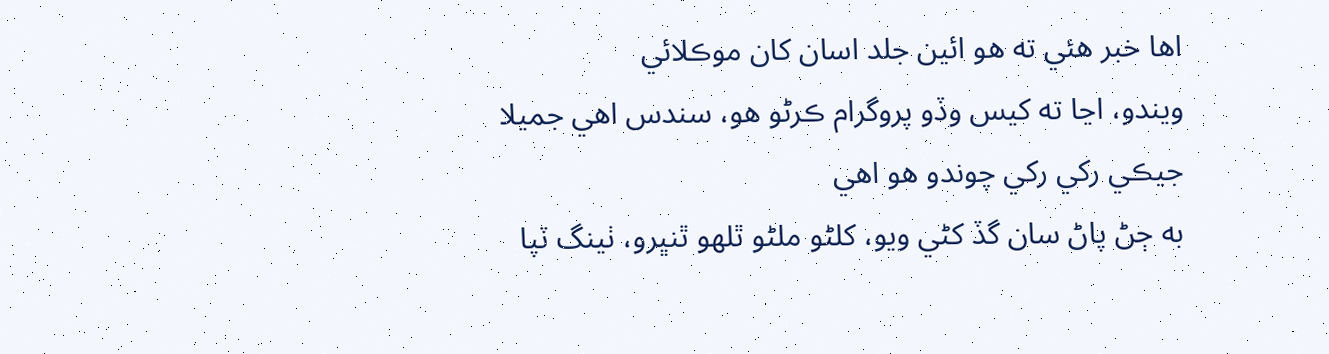اها خبر هئي ته هو ائين جلد اسان کان موڪلائي
ويندو، اڃا ته کيس وڏو پروگرام ڪرڻو هو، سندس اهي جميلا جيڪي رکي رکي چوندو هو اهي
به ڄڻ پاڻ سان گڏ کڻي ويو، کلڻو ملڻو ٿلهو ٿنڀرو، ٺينگ ٽپا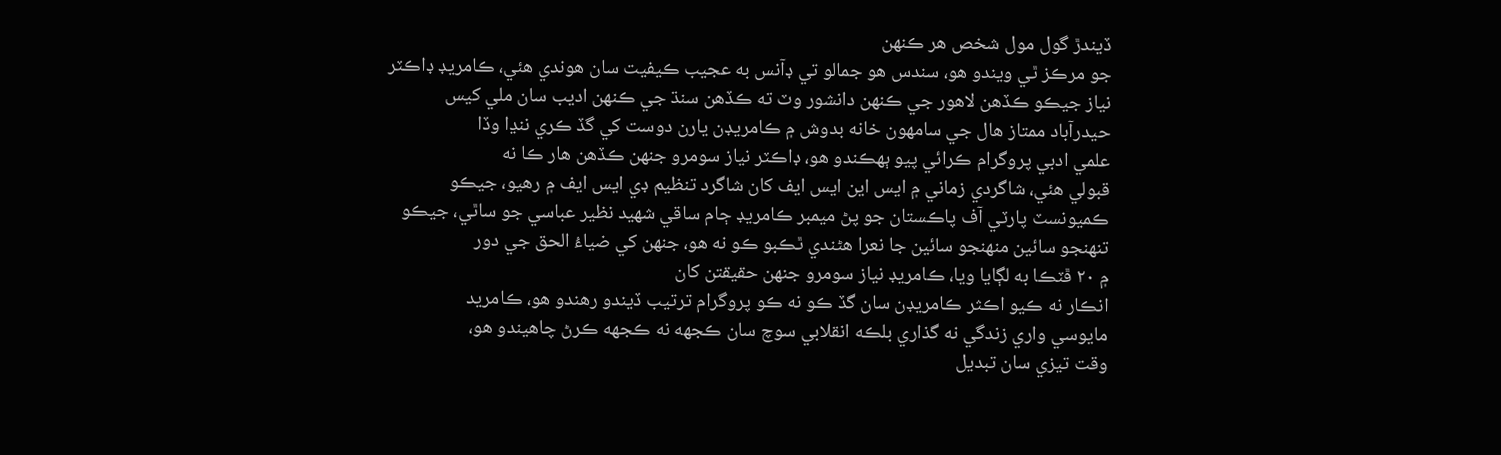ڏيندڙ گول مول شخص هر ڪنهن
جو مرڪز ٿي ويندو هو، سندس هو جمالو تي ڊآنس به عجيب ڪيفيت سان هوندي هئي، ڪامريڊ ڊاڪٽر
نياز جيڪو ڪڏهن لاهور جي ڪنهن دانشور وٽ ته ڪڏهن سنڌ جي ڪنهن اديب سان ملي کيس
حيدرآباد ممتاز هال جي سامهون خانه بدوش ۾ ڪامريڊن يارن دوست کي گڏ ڪري ننڍا وڏا
علمي ادبي پروگرام ڪرائي پيو ٻهڪندو هو، ڊاڪٽر نياز سومرو جنهن ڪڏهن هار ڪا نه
قبولي هئي، شاگردي زماني ۾ ايس اين ايس ايف کان شاگرد تنظيم ڊي ايس ايف ۾ رهيو، جيڪو
ڪميونسٽ پارٽي آف پاڪستان جو پڻ ميمبر ڪامريڊ ڄام ساقي شهيد نظير عباسي جو ساٿي، جيڪو
تنهنجو سائين منهنجو سائين جا نعرا هڻندي ٿڪبو ڪو نه هو، جنهن کي ضياءُ الحق جي دور
۾ ۲۰ ڦٽڪا به لڳايا ويا، ڪامريڊ نياز سومرو جنهن حقيقتن کان
انڪار نه ڪيو اڪثر ڪامريڊن سان گڏ ڪو نه ڪو پروگرام ترتيب ڏيندو رهندو هو، ڪامريد
مايوسي واري زندگي نه گذاري بلڪه انقلابي سوچ سان ڪجهه نه ڪجهه ڪرڻ چاهيندو هو،
وقت تيزي سان تبديل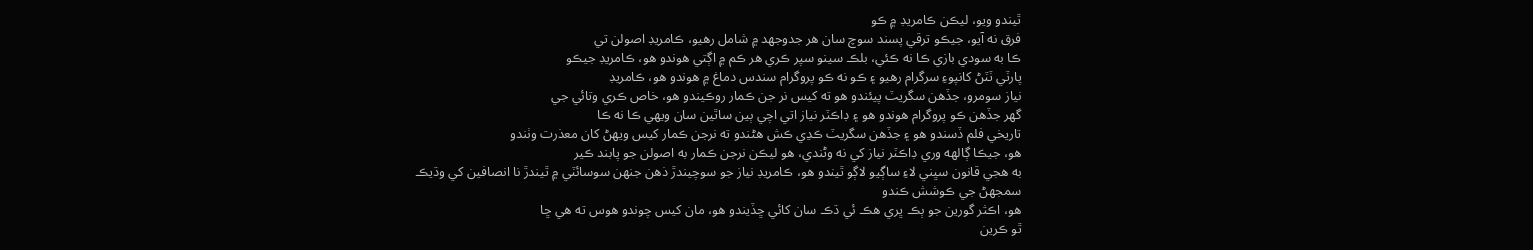ٿيندو ويو، ليڪن ڪامريڊ ۾ ڪو
فرق نه آيو، جيڪو ترقي پسند سوچ سان هر جدوجهد ۾ شامل رهيو، ڪامريڊ اصولن تي
ڪا به سودي بازي ڪا نه ڪئي، بلڪ سينو سپر ڪري هر ڪم ۾ اڳتي هوندو هو، ڪامريڊ جيڪو
پارٽي ٽٽڻ کانپوءِ سرگرام رهيو ۽ ڪو نه ڪو پروگرام سندس دماغ ۾ هوندو هو، ڪامريڊ
نياز سومرو، جڏهن سگريٽ پيئندو هو ته کيس نر جن ڪمار روڪيندو هو، خاص ڪري وتائي جي
گهر جڏهن ڪو پروگرام هوندو هو ۽ ڊاڪٽر نياز اتي اچي ٻين ساٿين سان ويهي ڪا نه ڪا
تاريخي فلم ڏسندو هو ۽ جڏهن سگريٽ ڪڍي ڪش هڻندو ته نرجن ڪمار کيس ويهڻ کان معذرت وٺندو
هو، جيڪا ڳالهه وري ڊاڪٽر نياز کي نه وڻندي، هو ليڪن نرجن ڪمار به اصولن جو پابند ڪير
به هجي قانون سڀني لاءِ ساڳيو لاڳو ٿيندو هو، ڪامريڊ نياز جو سوچيندڙ ذهن جنهن سوسائٽي ۾ ٿيندڙ نا انصافين کي وڌيڪ سمجهڻ جي ڪوشش ڪندو
هو، اڪثر گورين جو ٻڪ ڀري هڪ ئي ڌڪ سان کائي ڇڏيندو هو، مان کيس چوندو هوس ته هي ڇا
ٿو ڪرين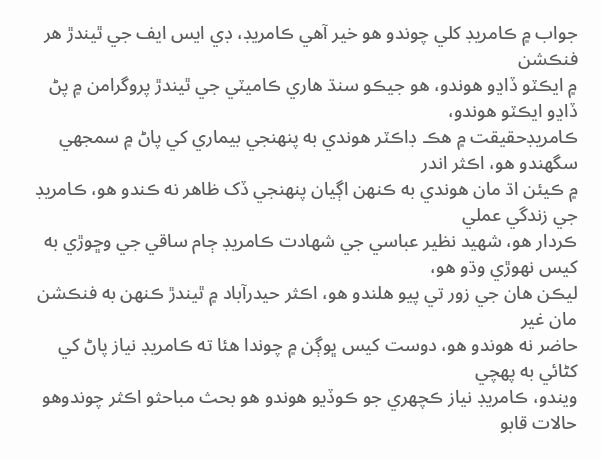جواب ۾ ڪامريڊ کلي چوندو هو خير آهي ڪامريڊ، ڊي ايس ايف جي ٿيندڙ هر فنڪشن
۾ ايڪٽو ڏاڍو هوندو، هو جيڪو سنڌ هاري ڪاميٽي جي ٿيندڙ پروگرامن ۾ پڻ ڏاڍو ايڪٽو هوندو،
ڪامريڊحقيقت ۾ هڪ ڊاڪٽر هوندي به پنهنجي بيماري کي پاڻ ۾ سمجهي سگهندو هو، اڪثر اندر
۾ ڪيئن اڌ مان هوندي به ڪنهن اڳيان پنهنجي ڏک ظاهر نه ڪندو هو، ڪامريڊ جي زندگي عملي
ڪردار هو، شهيد نظير عباسي جي شهادت ڪامريڊ ڄام ساقي جي وڇوڙي به کيس نهوڙي وڌو هو،
ليڪن هان جي زور تي پيو هلندو هو، اڪثر حيدرآباد ۾ ٿيندڙ ڪنهن به فنڪشن مان غير
حاضر نه هوندو هو، دوست کيس ڀوڳن ۾ چوندا هئا ته ڪامريڊ نياز پاڻ کي کڻائي به پهچي
ويندو، ڪامريڊ نياز ڪچهري جو ڪوڏيو هوندو هو بحث مباحثو اڪثر چوندوهو حالات قابو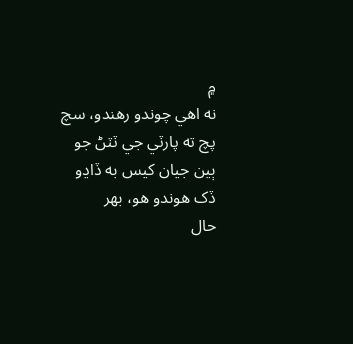۾
نه اهي چوندو رهندو، سچ پچ ته پارٽي جي ٽٽڻ جو ٻين جيان کيس به ڏاڍو ڏک هوندو هو، بهر
حال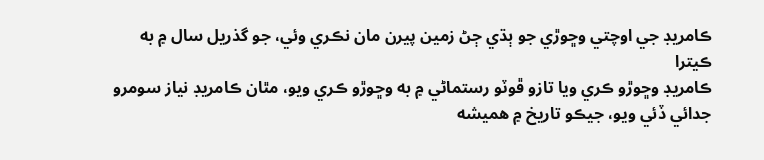ڪامريڊ جي اوچتي وڇوڙي جو ٻڌي ڄڻ زمين پيرن مان نڪري وئي، جو گذريل سال ۾ به ڪيترا
ڪامريڊ وڇوڙو ڪري ويا تازو ڦوٽو رستماڻي ۾ به وڇوڙو ڪري ويو، مٿان ڪامريڊ نياز سومرو
جدائي ڏئي ويو، جيڪو تاريخ ۾ هميشه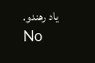ياد رهندو.
No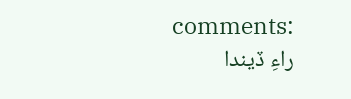comments:
راءِ ڏيندا